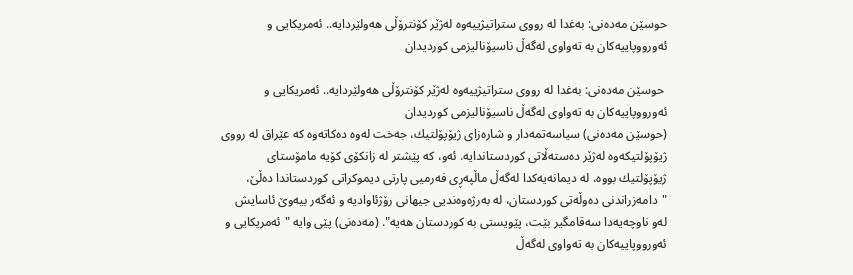حوسێن مه‌ده‌نی: به‌غدا له‌ رووی ستراتیژییه‌وه‌ له‌ژێر كۆنترۆڵی هه‌ولێردایه‌.. ئه‌مریكایی و ئه‌ورووپاییه‌كان به‌ ته‌واوی له‌گه‌ڵ ناسیۆنالیزمی كوردیدان

 حوسێن مه‌ده‌نی: به‌غدا له‌ رووی ستراتیژییه‌وه‌ له‌ژێر كۆنترۆڵی هه‌ولێردایه‌.. ئه‌مریكایی و ئه‌ورووپاییه‌كان به‌ ته‌واوی له‌گه‌ڵ ناسیۆنالیزمی كوردیدان
(حوسێن مه‌ده‌نی) سیاسه‌تمه‌دار و شاره‌زای ژیۆپۆلتیك، جه‌خت له‌وه‌ ده‌كاته‌وه‌ كه‌ عێراق له‌ رووی ژیۆپۆلتیكه‌وه‌ له‌ژێر ده‌سته‌ڵاتی كوردستاندایه‌. ئه‌و، كه‌ پێشتر له‌ زانكۆی كۆیه‌ مامۆستای ژیۆپۆلتیك بووه‌، له‌ دیمانه‌یه‌كدا له‌گه‌ڵ ماڵپه‌ڕی فه‌رمیی پارتی دیموكراتی كوردستاندا ده‌ڵێ، "دامه‌زراندنی ده‌وڵه‌تی كوردستان، له‌ به‌رژه‌وه‌ندیی جیهانی رۆژئاوادیه‌ و ئه‌گه‌ر بیه‌وێ ئاسایش له‌و ناوچه‌یه‌دا سه‌قامگیر بێت، پێویستی به‌ كوردستان هه‌یه‌". (مه‌ده‌نی) پێی وایه‌ "ئه‌مریكایی و ئه‌ورووپاییه‌كان به‌ ته‌واوی له‌گه‌ڵ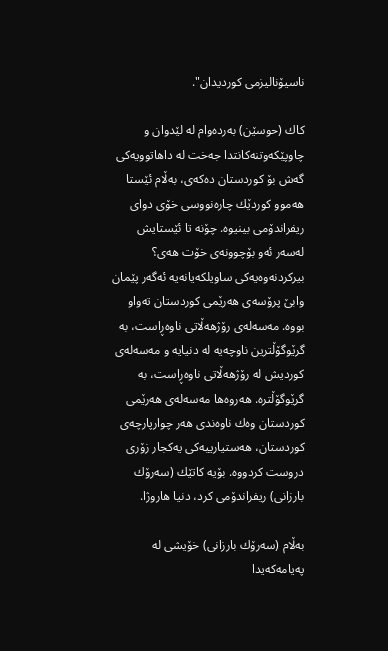ناسیۆنالیزمی كوردیدان".

كاك (حوسێن) به‌رده‌وام له‌ لێدوان و چاوپێكه‌وتنه‌كانتدا جه‌خت له‌ داهاتوویه‌كی گه‌ش بۆ كوردستان ده‌كه‌ی، به‌ڵام ئێستا هه‌موو كوردێك چاره‌نووسی خۆی دوای ریفراندۆمی بینیوه‌. چۆنه‌ تا ئێستایش له‌سه‌ر ئه‌و بۆچوونه‌ی خۆت هه‌ی؟
بیركردنه‌وه‌یه‌كی ساویلكه‌یانه‌یه‌ ئه‌گه‌ر پێمان وابێ پرۆسه‌ی هه‌رێمی كوردستان ته‌واو بووه‌. مه‌سه‌له‌ی رۆژهه‌ڵاتی ناوه‌ڕاست، به‌ گرێوگۆڵترین ناوچه‌یه‌ له‌ دنیایه‌ و مه‌سه‌له‌ی كوردیش له‌ رۆژهه‌ڵاتی ناوه‌ڕاست، به‌ گرێوگۆڵتره‌. هه‌روه‌ها مه‌سه‌له‌ی هه‌رێمی كوردستان وه‌ك ناوه‌ندی هه‌ر چوارپارچه‌ی كوردستان، هه‌ستیارییه‌كی یه‌كجار زۆری دروست كردووه‌. بۆیه‌ كاتێك (سه‌رۆك بارزانی) ریفراندۆمی كرد، دنیا هاروژا.

به‌ڵام (سه‌رۆك بارزانی) خۆیشی له‌ په‌یامه‌كه‌یدا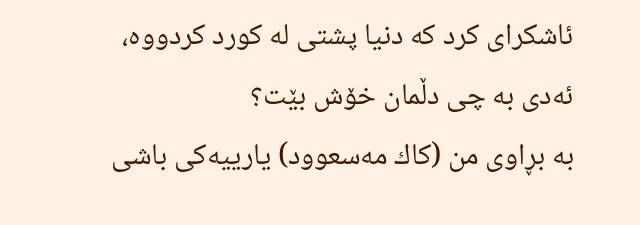ئاشكرای كرد كه‌ دنیا پشتی له‌ كورد كردووه‌، ئه‌دی به‌ چی دڵمان خۆش بێت؟
به‌ بڕاوی من (كاك مه‌سعوود) یارییه‌كی باشی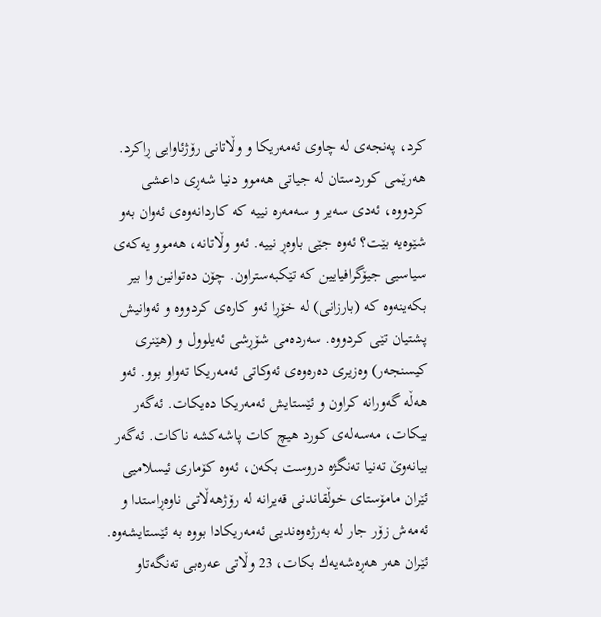كرد، په‌نجه‌ی له‌ چاوی ئه‌مه‌ریكا و وڵاتانی رۆژئاوایی ڕاكرد. هه‌رێمی كوردستان له‌ جیاتی هه‌موو دنیا شه‌ڕی داعشی كردووه‌، ئه‌دی سه‌یر و سه‌مه‌ره‌ نییه‌ كه‌ كاردانه‌وه‌ی ئه‌وان به‌و شێوه‌یه‌ بێت؟ ئه‌وه‌ جێی باوه‌ڕ نییه‌. ئه‌و وڵاتانه‌، هه‌موو یه‌كه‌ی سیاسیی جیۆگرافیایین كه‌ تێكبه‌ستراون. چۆن ده‌توانین وا بیر بكه‌ینه‌وه‌ كه‌ (بارزانی) له‌ خۆڕا ئه‌و كاره‌ی كردووه‌ و ئه‌وانیش پشتیان تێی كردووه‌. سه‌رده‌می شۆڕشی ئه‌یلوول و (هێنری كیسنجه‌ر) وه‌زیری ده‌ره‌وه‌ی ئه‌وكاتی ئه‌مه‌ریكا ته‌واو بوو. ئه‌و هه‌ڵه‌ گه‌ورانه‌ كراون و ئێستایش ئه‌مه‌ریكا ده‌یكات. ئه‌گه‌ر بیكات، مه‌سه‌له‌ی كورد هیچ كات پاشه‌كشه‌ ناكات. ئه‌گه‌ر بیانه‌وێ ته‌نیا ته‌نگژه‌ دروست بكه‌ن، ئه‌وه‌ كۆماری ئیسلامیی ئێران مامۆستای خوڵقاندنی قه‌یرانه‌ له‌ رۆژهه‌ڵاتی ناوه‌ڕاستدا و ئه‌مه‌ش زۆر جار له‌ به‌رژه‌وه‌ندیی ئه‌مه‌ریكادا بووه‌ به‌ ئێستایشه‌وه‌. ئێران هه‌ر هه‌ڕه‌شه‌یه‌ك بكات، 23 وڵاتی عه‌ره‌بی ته‌نگه‌تاو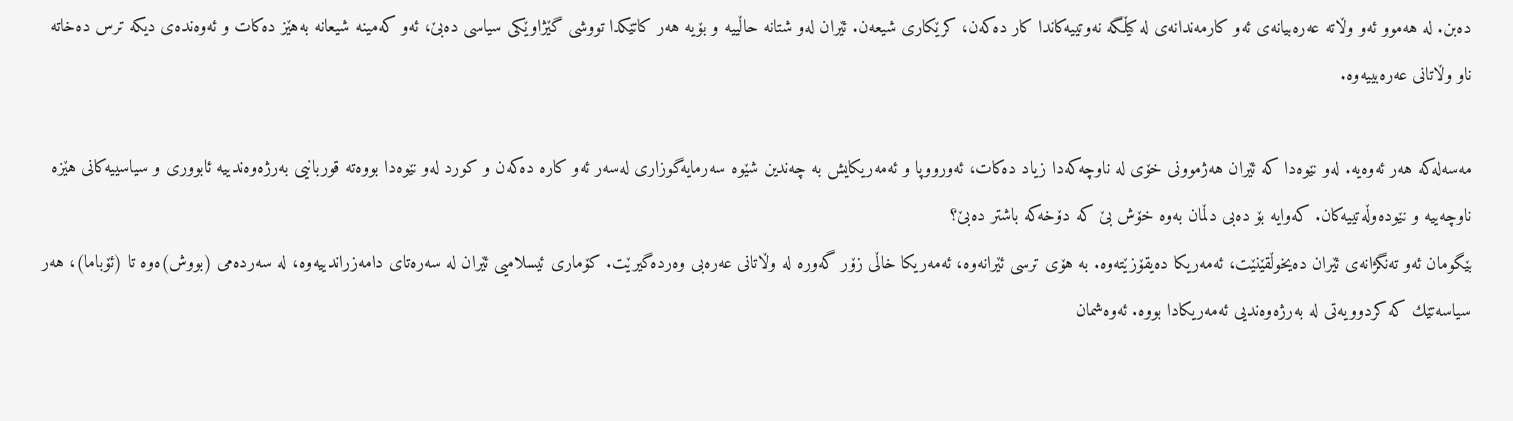ده‌بن. له‌ هه‌موو ئه‌و وڵاته‌ عه‌ره‌بیانه‌ی ئه‌و كارمه‌ندانه‌ی له‌ كیڵگه‌ نه‌وتییه‌كاندا كار ده‌كه‌ن، كرێكاری شیعه‌ن. ئێران له‌و شتانه‌ حاڵییه‌ و بۆیه‌ هه‌ر كاتێكدا تووشی گێژاوێكی سیاسی ده‌بێ، ئه‌و كه‌مینه‌ شیعانه‌ به‌هێز ده‌كات و ئه‌وه‌نده‌ی دیكه‌ ترس ده‌خاته‌ ناو وڵاتانی عه‌ره‌بییه‌وه‌.

مه‌سه‌له‌كه‌ هه‌ر ئه‌وه‌یه‌. له‌و نێوه‌دا كه‌ ئێران هه‌ژموونی خۆی له‌ ناوچه‌كه‌دا زیاد ده‌كات، ئه‌ورووپا و ئه‌مه‌ریكایش به‌ چه‌ندین شێوه‌ سه‌رمایه‌گوزاری له‌سه‌ر ئه‌و كاره‌ ده‌كه‌ن و كورد له‌و نێوه‌دا بووه‌ته‌ قوربانیی به‌رژه‌وه‌ندییه‌ ئابووری و سیاسییه‌كانی هێزه‌ ناوچه‌ییه‌ و نێوده‌وڵه‌تییه‌كان. كه‌وایه‌ بۆ ده‌بی دڵمان به‌وه‌ خۆش بێ كه‌ دۆخه‌كه‌ باشتر ده‌بێ؟
بێگومان ئه‌و ته‌نگژانه‌ی ئێران ده‌یخوڵقێنێت، ئه‌مه‌ریكا ده‌یقۆزێته‌وه‌. به‌ هۆی ترسی ئێرانه‌وه‌، ئه‌مه‌ریكا خاڵی زۆر گه‌وره‌ له‌ وڵاتانی عه‌ره‌بی وه‌رده‌گیرێت. كۆماری ئیسلامیی ئێران له‌ سه‌ره‌تای دامه‌زراندییه‌وه‌، له‌ سه‌رده‌می (بووش)ه‌وه‌ تا (ئۆباما)، هه‌ر سیاسه‌تێك كه‌ كردوویه‌تی له‌ به‌رژه‌وه‌ندیی ئه‌مه‌ریكادا بووه‌. ئه‌وه‌شمان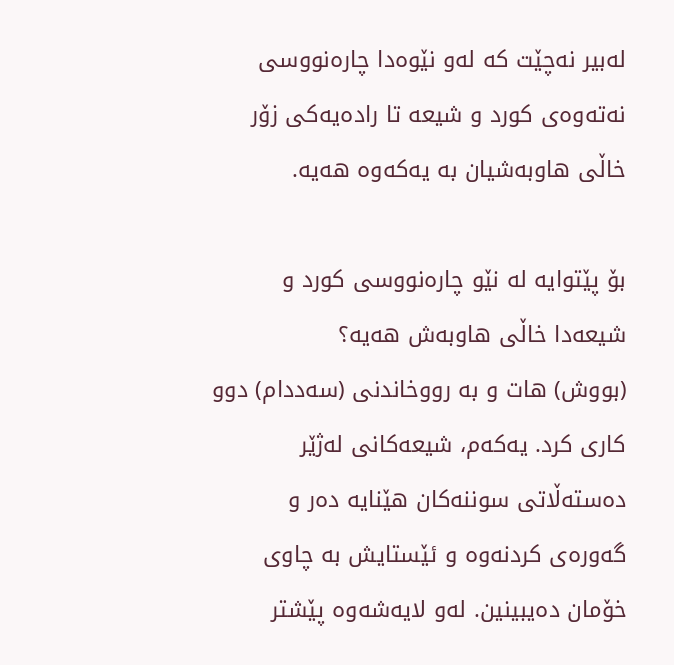له‌بیر نه‌چێت كه‌ له‌و نێوه‌دا چاره‌نووسی نه‌ته‌وه‌ی كورد و شیعه‌ تا راده‌یه‌كی زۆر خاڵی هاوبه‌شیان به‌ یه‌كه‌وه‌ هه‌یه‌.

بۆ پێتوایه‌ له‌ نێو چاره‌نووسی كورد و شیعه‌دا خاڵی هاوبه‌ش هه‌یه‌؟
(بووش) هات و به‌ رووخاندنی (سه‌ددام) دوو كاری كرد. یه‌كه‌م، شیعه‌كانی له‌ژێر ده‌سته‌ڵاتی سوننه‌كان هێنایه‌ ده‌ر و گه‌وره‌ی كردنه‌وه‌ و ئێستایش به‌ چاوی خۆمان ده‌یبینین. له‌و لایه‌شه‌وه‌ پێشتر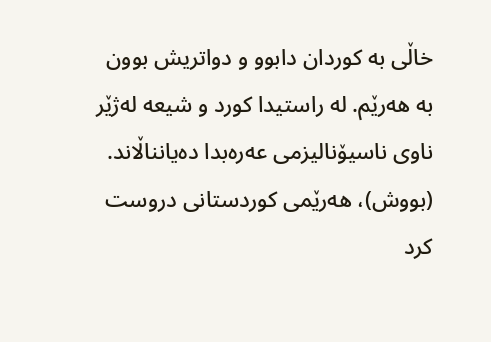خاڵی به‌ كوردان دابوو و دواتریش بوون به‌ هه‌رێم. له‌ راستیدا كورد و شیعه‌ له‌ژێر ناوی ناسیۆنالیزمی عه‌ره‌بدا ده‌یانناڵاند. (بووش)، هه‌رێمی كوردستانی دروست كرد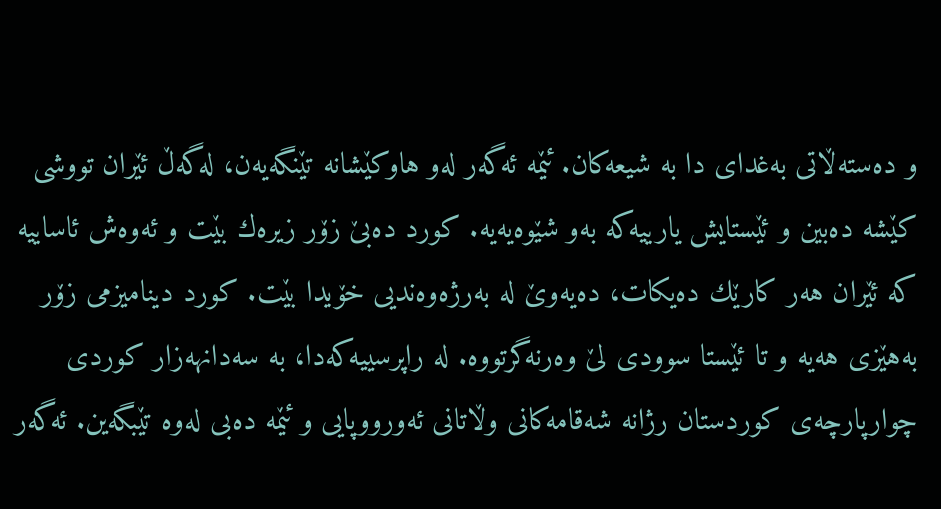و ده‌سته‌ڵاتی به‌غدای دا به‌ شیعه‌كان. ئێمه‌ ئه‌گه‌ر له‌و هاوكێشانه‌ تێنگه‌یه‌ن، له‌گه‌ڵ ئێران تووشی كێشه‌ ده‌بین و ئێستایش یارییه‌كه‌ به‌و شێوه‌یه‌یه‌. كورد ده‌بێ زۆر زیره‌ك بێت و ئه‌وه‌ش ئاساییه‌ كه‌ ئێران هه‌ر كارێك ده‌یكات، ده‌یه‌وێ له‌ به‌رژه‌وه‌ندیی خۆیدا بێت. كورد دینامیزمی زۆر به‌هێزی هه‌یه‌ و تا ئێستا سوودی لێ وه‌رنه‌گرتووه‌. له‌ راپرسییه‌كه‌دا، به‌ سه‌دانهه‌زار كوردی چوارپارچه‌ی كوردستان رژانه‌ شه‌قامه‌كانی وڵاتانی ئه‌ورووپایی و ئێمه‌ ده‌بی له‌وه‌ تێبگه‌ین. ئه‌گه‌ر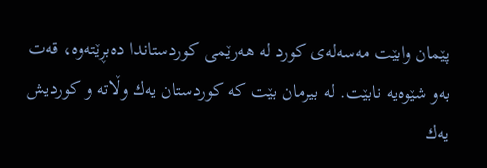پێمان وابێت مه‌سه‌له‌ی كورد له‌ هه‌رێمی كوردستاندا ده‌بڕێته‌وه‌، قه‌ت به‌و شێوه‌یه‌ نابێت. له‌ بیرمان بێت كه‌ كوردستان یه‌ك وڵاته‌ و كوردیش یه‌ك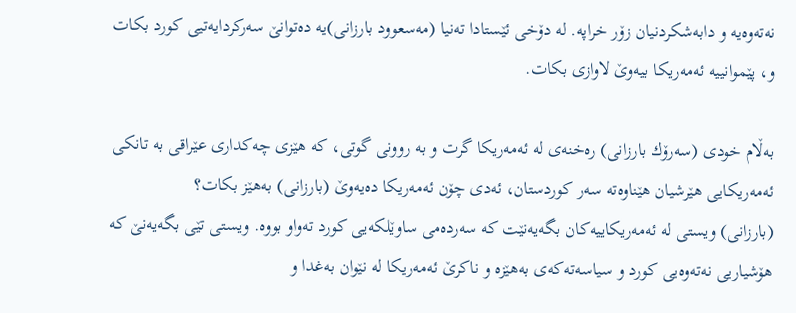نه‌ته‌وه‌یه‌ و دابه‌شكردنیان زۆر خراپه‌. له‌ دۆخی ئێستادا ته‌نیا (مه‌سعوود بارزانی)یه‌ ده‌توانێ سه‌ركردایه‌تیی كورد بكات و، پێموانییه‌ ئه‌مه‌ریكا بیه‌وێ لاوازی بكات.

به‌ڵام خودی (سه‌رۆك بارزانی) ره‌خنه‌ی له‌ ئه‌مه‌ریكا گرت و به‌ روونی گوتی، كه‌ هێزی چه‌كداری عێراقی به‌ تانكی ئه‌مه‌ریكایی هێرشیان هێناوه‌ته‌ سه‌ر كوردستان، ئه‌دی چۆن ئه‌مه‌ریكا ده‌یه‌وێ (بارزانی) به‌هێز بكات؟
(بارزانی) ویستی له‌ ئه‌مه‌ریكاییه‌كان بگه‌یه‌نێت كه‌ سه‌رده‌می ساوێلكه‌یی كورد ته‌واو بووه‌. ویستی تێی بگه‌یه‌نێ كه‌ هۆشیاریی نه‌ته‌وه‌یی كورد و سیاسه‌ته‌كه‌ی به‌هێزه‌ و ناكرێ ئه‌مه‌ریكا له‌ نێوان به‌غدا و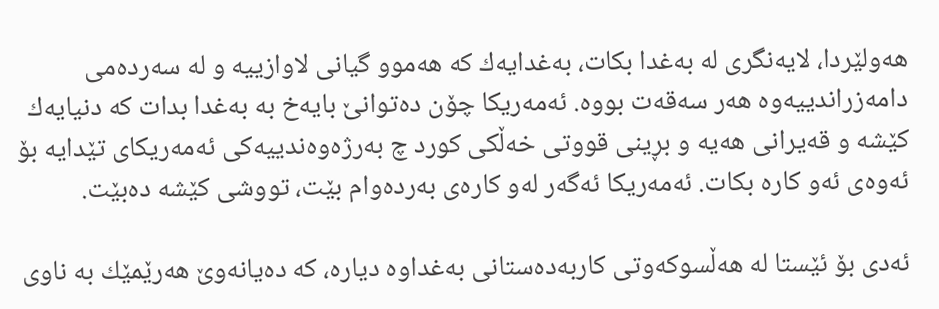هه‌ولێردا، لایه‌نگری له‌ به‌غدا بكات، به‌غدایه‌ك كه‌ هه‌موو گیانی لاوازییه‌ و له‌ سه‌رده‌می دامه‌زراندییه‌وه‌ هه‌ر سه‌قه‌ت بووه‌. ئه‌مه‌ریكا چۆن ده‌توانێ بایه‌خ به‌ به‌غدا بدات كه‌ دنیایه‌ك كێشه‌ و قه‌یرانی هه‌یه‌ و بڕینی قووتی خه‌ڵكی كورد چ به‌رژه‌وه‌ندییه‌كی ئه‌مه‌ریكای تێدایه‌ بۆ ئه‌وه‌ی ئه‌و كاره‌ بكات. ئه‌مه‌ریكا ئه‌گه‌ر له‌و كاره‌ی به‌رده‌وام بێت، تووشی كێشه‌ ده‌بێت.

ئه‌دی بۆ ئێستا له‌ هه‌ڵسوكه‌وتی كاربه‌ده‌ستانی به‌غداوه‌ دیاره‌، كه‌ ده‌یانه‌وێ هه‌رێمێك به‌ ناوی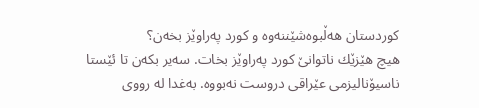كوردستان هه‌ڵبوه‌شێننه‌وه‌ و كورد په‌راوێز بخه‌ن؟
هیچ هێزێك ناتوانێ كورد په‌راوێز بخات. سه‌یر بكه‌ن تا ئێستا ناسیۆنالیزمی عێراقی دروست نه‌بووه‌. به‌غدا له‌ رووی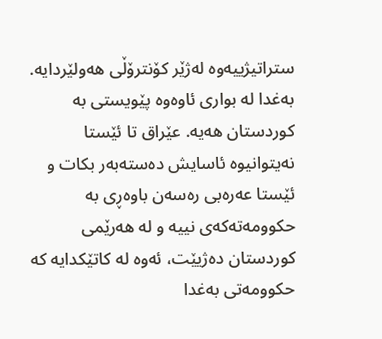ستراتیژییه‌وه‌ له‌ژێر كۆنترۆڵی هه‌ولێردایه‌. به‌غدا له‌ بواری ئاوه‌وه‌ پێویستی به‌ كوردستان هه‌یه‌. عێراق تا ئێستا نه‌یتوانیوه‌ ئاسایش ده‌سته‌به‌ر بكات و ئێستا عه‌ره‌بی ره‌سه‌ن باوه‌ڕی به‌ حكوومه‌ته‌كه‌ی نییه‌ و له‌ هه‌رێمی كوردستان ده‌ژیێت، ئه‌وه‌ له‌ كاتێكدایه‌ كه‌ حكوومه‌تی به‌غدا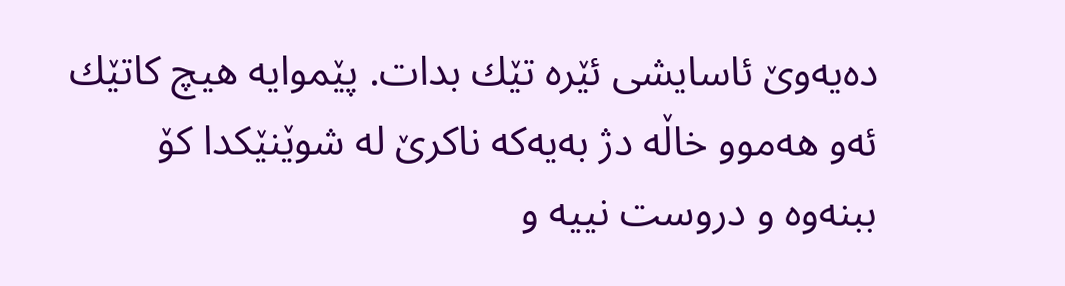ده‌یه‌وێ ئاسایشی ئێره‌ تێك بدات. پێموایه‌ هیچ كاتێك ئه‌و هه‌موو خاڵه‌ دژ به‌یه‌كه‌ ناكرێ له‌ شوێنێكدا كۆ ببنه‌وه‌ و دروست نییه‌ و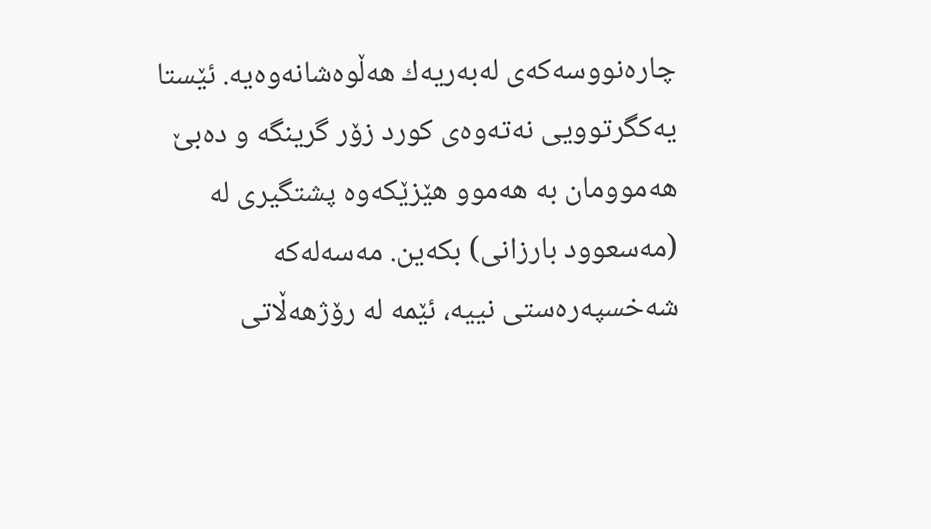چاره‌نووسه‌كه‌ی له‌به‌ریه‌ك هه‌ڵوه‌شانه‌وه‌یه‌. ئێستا یه‌كگرتوویی نه‌ته‌وه‌ی كورد زۆر گرینگه‌ و ده‌بێ هه‌موومان به‌ هه‌موو هێزێكه‌وه‌ پشتگیری له‌ (مه‌سعوود بارزانی) بكه‌ین. مه‌سه‌له‌كه‌ شه‌خسپه‌ره‌ستی نییه‌، ئێمه‌ له‌ رۆژهه‌ڵاتی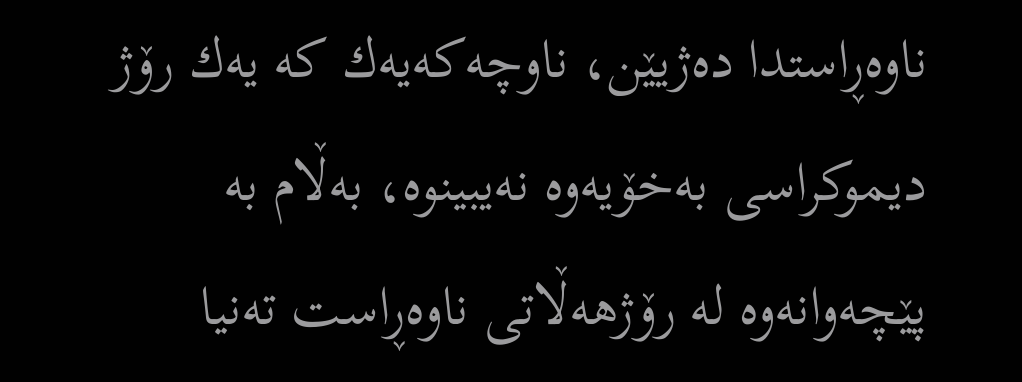ناوه‌ڕاستدا ده‌ژیێن، ناوچه‌كه‌یه‌ك كه‌ یه‌ك رۆژ دیموكراسی به‌خۆیه‌وه‌ نه‌یبینوه‌، به‌ڵام به‌ پێچه‌وانه‌وه‌ له‌ رۆژهه‌ڵاتی ناوه‌ڕاست ته‌نیا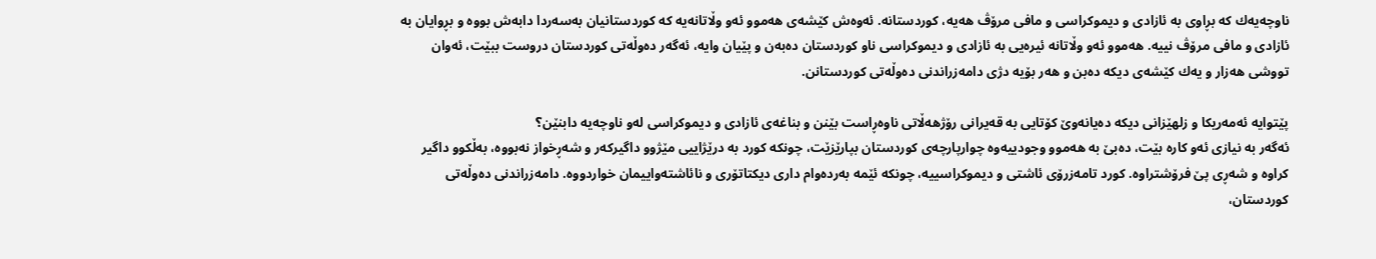ناوچه‌یه‌ك كه‌ بڕاوی به‌ ئازادی و دیموكراسی و مافی مرۆڤ هه‌یه‌، كوردستانه‌. ئه‌وه‌ش كێشه‌ی هه‌موو ئه‌و وڵاتانه‌یه‌ كه‌ كوردستانیان به‌سه‌ردا دابه‌ش بووه‌ و بڕوایان به‌ ئازادی و مافی مرۆڤ نییه‌. هه‌موو ئه‌و وڵاتانه‌ ئیره‌یی به‌ ئازادی و دیموكراسی ناو كوردستان ده‌به‌ن و پێیان وایه‌، ئه‌گه‌ر ده‌وڵه‌تی كوردستان دروست ببێت، ئه‌وان تووشی هه‌زار و یه‌ك كێشه‌ی دیكه‌ ده‌بن و هه‌ر بۆیه‌ دژی دامه‌زراندنی ده‌وڵه‌تی كوردستانن.

پێتوایه‌ ئه‌مه‌ریكا و زلهێزانی دیكه‌ ده‌یانه‌وێ كۆتایی به‌ قه‌یرانی رۆژهه‌ڵاتی ناوه‌ڕاست بێنن و بناغه‌ی ئازادی و دیموكراسی له‌و ناوچه‌یه‌ دابنێن؟
ئه‌گه‌ر به‌ نیازی ئه‌و كاره‌ بێت، ده‌بێ به‌ هه‌موو وجودییه‌وه‌ چوارپارچه‌ی كوردستان بپارێزێت، چونكه‌ كورد به‌ درێژاییی مێژوو داگیركه‌ر و شه‌ڕخواز نه‌بووه‌، به‌ڵكوو داگیر كراوه‌ و شه‌ڕی پێ فرۆشتراوه‌. كورد تامه‌زرۆی ئاشتی و دیموكراسییه‌، چونكه‌ ئێمه‌ به‌رده‌وام داری دیكتاتۆری و نائاشته‌واییمان خواردووه‌. دامه‌زراندنی ده‌وڵه‌تی كوردستان،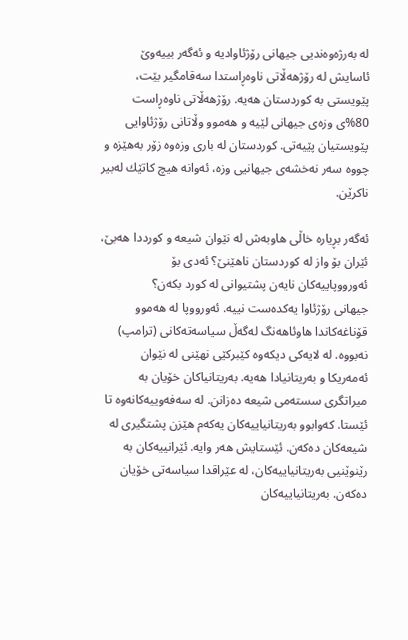له‌ به‌رژه‌وه‌ندیی جیهانی رۆژئاوادیه‌ و ئه‌گه‌ر بییه‌وێ ئاسایش له‌ رۆژهه‌ڵاتی ناوه‌ڕاستدا سه‌قامگیر بێت، پێویستی به‌ كوردستان هه‌یه‌. رۆژهه‌ڵاتی ناوه‌ڕاست 80%ی وزه‌ی جیهانی لێیه‌ و هه‌موو وڵاتانی رۆژئاوایی پێویستیان پێیه‌تی. كوردستان له‌ باری وزه‌وه‌ زۆر به‌هێزه‌ و چووه‌ سه‌ر نه‌خشه‌ی جیهانیی وزه‌، ئه‌وانه‌ هیچ كاتێك له‌بیر ناكرێن.

ئه‌گه‌ر بڕیاره‌ خاڵی هاوبه‌ش له‌ نێوان شیعه‌ و كورددا هه‌بێ، ئێران بۆ واز له‌ كوردستان ناهێنێ؟ ئه‌دی بۆ ئه‌ورووپاییه‌كان نایه‌ن پشتیوانی له‌ كورد بكه‌ن؟
جیهانی رۆژئاوا یه‌كده‌ست نییه‌. ئه‌ورووپا له‌ هه‌موو قۆناغه‌كاندا هاوئاهه‌نگ له‌گه‌ڵ سیاسه‌ته‌كانی (ترامپ) نه‌بووه‌. له‌ لایه‌كی دیكه‌وه‌ كێبركێی نهێنی له‌ نێوان ئه‌مه‌ریكا و به‌ریتانیادا هه‌یه‌. به‌ریتانیاكان خۆیان به‌ میراتگری سسته‌می شیعه‌ ده‌زانن. له‌ سه‌فه‌وییه‌كانه‌وه‌ تا ئێستا. كه‌وابوو به‌ریتانیاییه‌كان یه‌كه‌م هێزن پشتگیری له‌ شیعه‌كان ده‌كه‌ن. ئێستایش هه‌ر وایه‌. ئێرانییه‌كان به‌ رێنوێنیی به‌ریتانیاییه‌كان، له‌ عێراقدا سیاسه‌تی خۆیان ده‌كه‌ن. به‌ریتانیاییه‌كان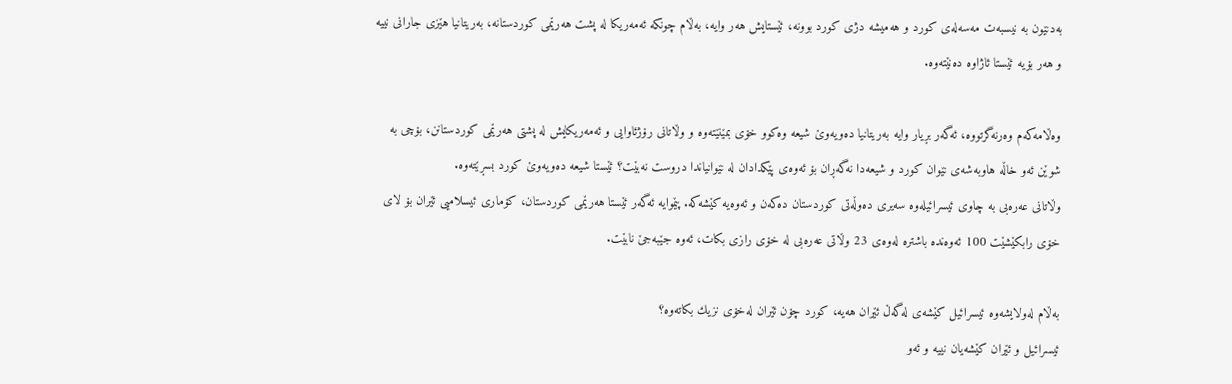به‌دنێون به‌ نیسبه‌ت مه‌سه‌له‌ی كورد و هه‌میشه‌ دژی كورد بوونه‌، ئێستایش هه‌ر وایه‌، به‌ڵام چونكه‌ ئه‌مه‌ریكا له‌ پشت هه‌رێمی كوردستانه‌، به‌ریتانیا هێزی جارانی نییه‌ و هه‌ر بۆیه‌ ئێستا ئاژاوه‌ ده‌نێته‌وه‌.

وه‌ڵامه‌كه‌م وه‌رنه‌گرتووه‌، ئه‌گه‌ر بڕیار وایه‌ به‌ریتانیا ده‌ویه‌وێ شیعه‌ وه‌كوو خۆی بمێنێته‌وه‌ و وڵاتانی رۆژئاوایی و ئه‌مه‌ریكایش له‌ پشتی هه‌رێمی كوردستانن، بۆچی به‌ شوێن ئه‌و خاڵه‌ هاوبه‌شه‌ی نێوان كورد و شیعه‌دا نه‌گه‌ڕان بۆ ئه‌وه‌ی پێكدادان له‌ نێوانیاندا دروست نه‌بێت؟ ئێستا شیعه‌ ده‌ویه‌وێ كورد بسڕێته‌وه‌.
وڵاتانی عه‌ره‌بی به‌ چاوی ئیسرائیله‌وه‌ سه‌یری ده‌وڵه‌تی كوردستان ده‌كه‌ن و ئه‌وه‌یه‌ كێشه‌كه‌. پێموایه‌ ئه‌گه‌ر ئێستا هه‌رێمی كوردستان، كۆماری ئیسلامیی ئێران بۆ لای خۆی رابكێشێت 100 ئه‌وه‌نده‌ باشتره‌ له‌وه‌ی 23 وڵاتی عه‌ره‌بی له‌ خۆی رازی بكات، ئه‌وه‌ جێبه‌جێ نابێت.

به‌ڵام له‌ولایشه‌وه‌ ئیسرائیل كێشه‌ی له‌گه‌ڵ ئێران هه‌یه‌، كورد چۆن ئێران له‌خۆی نزیك بكاته‌وه‌؟
ئیسرائیل و ئێران كێشه‌یان نییه‌ و ئه‌و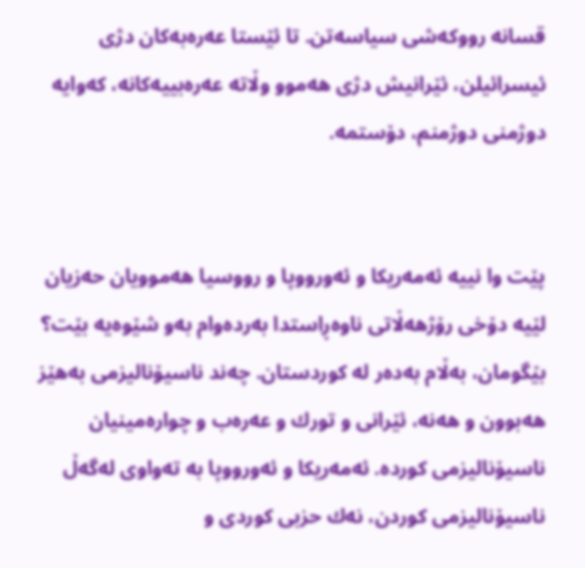قسانه‌ رووكه‌شی سیاسه‌تن. تا ئێستا عه‌ره‌به‌كان دژی ئیسرائیلن، ئێرانیش دژی هه‌موو وڵاته‌ عه‌ره‌بییه‌كانه‌، كه‌وایه‌ دوژمنی دوژمنم، دۆستمه‌.


پێت وا نییه‌ ئه‌مه‌ریكا و ئه‌ورووپا و رووسیا هه‌موویان حه‌زیان لێیه‌ دۆخی رۆژهه‌ڵاتی ناوه‌ڕاستدا به‌رده‌وام به‌و شێوه‌یه‌ بێت؟
بێگومان، به‌ڵام به‌ده‌ر له‌ كوردستان. چه‌ند ناسیۆنالیزمی به‌هێز هه‌بوون و هه‌نه‌، ئێرانی و تورك و عه‌ره‌ب و چواره‌مینیان ناسیۆنالیزمی كورده‌. ئه‌مه‌ریكا و ئه‌ورووپا به‌ ته‌واوی له‌گه‌ڵ ناسیۆنالیزمی كوردن، نه‌ك حزبی كوردی و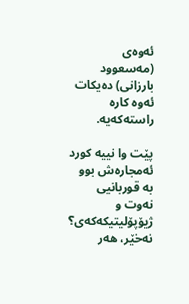ئه‌وه‌ی (مه‌سعوود بارزانی) ده‌یكات ئه‌وه‌ كاره‌ راسته‌كه‌یه‌.

پێت وا نییه‌ كورد ئه‌مجاره‌ش بوو به‌ قوربانیی نه‌وت و ژیۆپۆلیتیكه‌كه‌ی؟
نه‌خێر، هه‌ر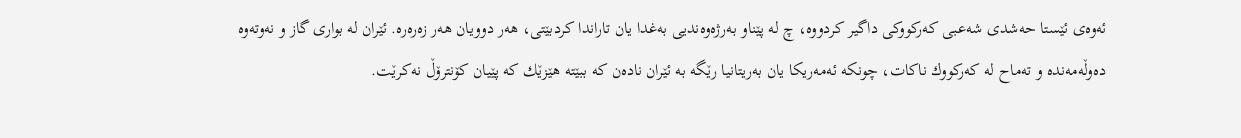ئه‌وه‌ی ئێستا حه‌شدی شه‌عبی كه‌ركووكی داگیر كردووه‌، چ له‌ پێناو به‌رژه‌وه‌ندیی به‌غدا یان تاراندا كردبێتی، هه‌ر دوویان هه‌ر زه‌ره‌ره‌. ئێران له‌ بواری گاز و نه‌وته‌وه‌ ده‌وڵه‌مه‌نده‌ و ته‌ماح له‌ كه‌ركووك ناكات، چونكه‌ ئه‌مه‌ریكا یان به‌ریتانیا رێگه‌ به‌ ئێران ناده‌ن كه‌ ببێته‌ هێزێك كه‌ پێیان كۆنترۆڵ نه‌كرێت.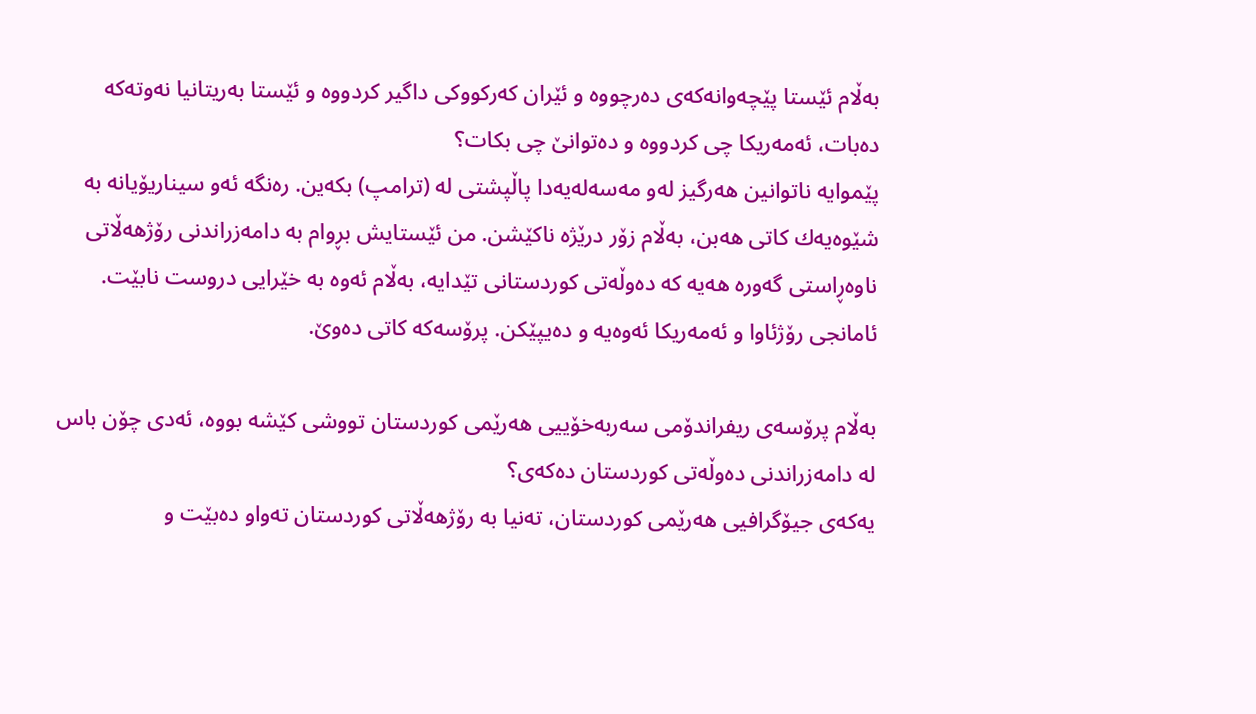به‌ڵام ئێستا پێچه‌وانه‌كه‌ی ده‌رچووه‌ و ئێران كه‌ركووكی داگیر كردووه‌ و ئێستا به‌ریتانیا نه‌وته‌كه‌ ده‌بات، ئه‌مه‌ریكا چی كردووه‌ و ده‌توانێ چی بكات؟
پێموایه‌ ناتوانین هه‌رگیز له‌و مه‌سه‌له‌یه‌دا پاڵپشتی له‌ (ترامپ) بكه‌ین. ره‌نگه‌ ئه‌و سیناریۆیانه‌ به‌ شێوه‌یه‌ك كاتی هه‌بن، به‌ڵام زۆر درێژه‌ ناكێشن. من ئێستایش بڕوام به‌ دامه‌زراندنی رۆژهه‌ڵاتی ناوه‌ڕاستی گه‌وره‌ هه‌یه‌ كه‌ ده‌وڵه‌تی كوردستانی تێدایه‌، به‌ڵام ئه‌وه‌ به‌ خێرایی دروست نابێت. ئامانجی رۆژئاوا و ئه‌مه‌ریكا ئه‌وه‌یه‌ و ده‌یپێكن. پرۆسه‌كه‌ كاتی ده‌وێ.

به‌ڵام پرۆسه‌ی ریفراندۆمی سه‌ربه‌خۆییی هه‌رێمی كوردستان تووشی كێشه‌ بووه‌، ئه‌دی چۆن باس له‌ دامه‌زراندنی ده‌وڵه‌تی كوردستان ده‌كه‌ی؟
یه‌كه‌ی جیۆگرافیی هه‌رێمی كوردستان، ته‌نیا به‌ رۆژهه‌ڵاتی كوردستان ته‌واو ده‌بێت و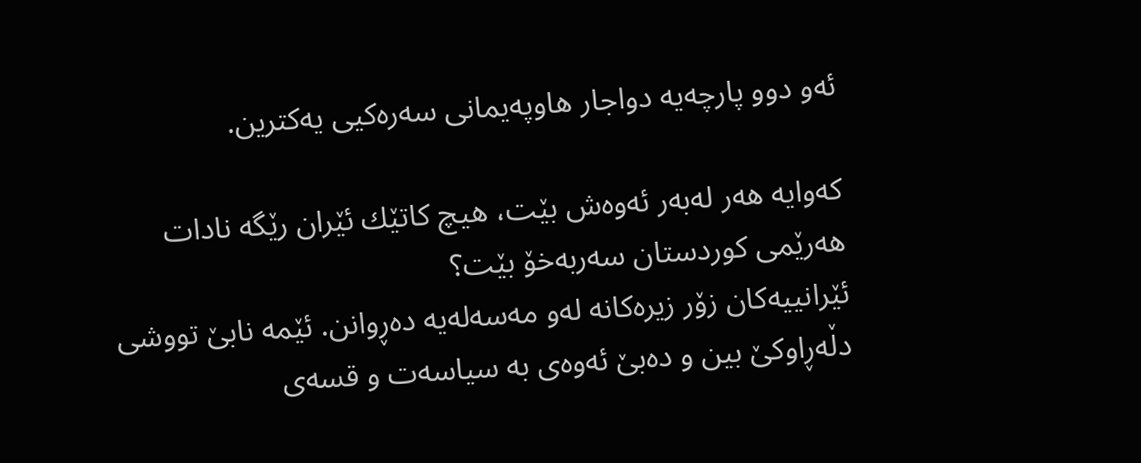ئه‌و دوو پارچه‌یه‌ دواجار هاوپه‌یمانی سه‌ره‌كیی یه‌كترین.

كه‌وایه‌ هه‌ر له‌به‌ر ئه‌وه‌ش بێت، هیچ كاتێك ئێران رێگه‌ نادات هه‌رێمی كوردستان سه‌ربه‌خۆ بێت؟
ئێرانییه‌كان زۆر زیره‌كانه‌ له‌و مه‌سه‌له‌یه‌ ده‌ڕوانن. ئێمه‌ نابێ تووشی دڵه‌ڕاوكێ بین و ده‌بێ ئه‌وه‌ی به‌ سیاسه‌ت و قسه‌ی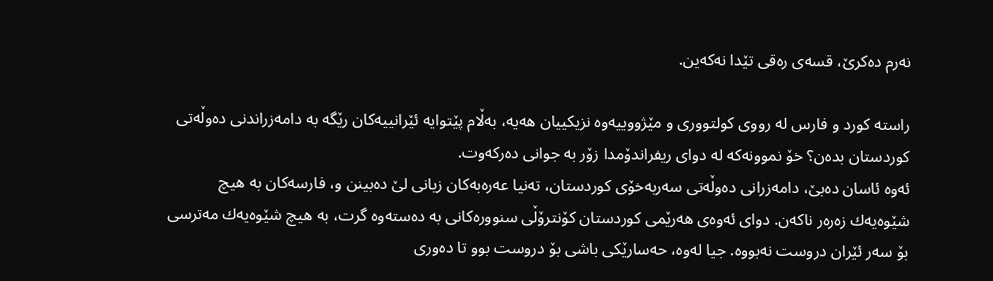نه‌رم ده‌كرێ، قسه‌ی ره‌قی تێدا نه‌كه‌ین.

راسته‌ كورد و فارس له‌ رووی كولتووری و مێژووییه‌وه‌ نزیكییان هه‌یه‌، به‌ڵام پێتوایه‌ ئێرانییه‌كان رێگه‌ به‌ دامه‌زراندنی ده‌وڵه‌تی كوردستان بده‌ن؟ خۆ نموونه‌كه‌ له‌ دوای ریفراندۆمدا زۆر به‌ جوانی ده‌ركه‌وت.
ئه‌وه‌ ئاسان ده‌بێ، دامه‌زرانی ده‌وڵه‌تی سه‌ربه‌خۆی كوردستان، ته‌نیا عه‌ره‌به‌كان زیانی لێ ده‌بینن و، فارسه‌كان به‌ هیچ شێوه‌یه‌ك زه‌ره‌ر ناكه‌ن. دوای ئه‌وه‌ی هه‌رێمی كوردستان كۆنترۆڵی سنووره‌كانی به‌ ده‌سته‌وه‌ گرت، به‌ هیچ شێوه‌یه‌ك مه‌ترسی بۆ سه‌ر ئێران دروست نه‌بووه‌. جیا له‌وه‌، حه‌سارێكی باشی بۆ دروست بوو تا ده‌وری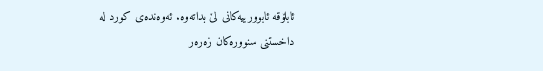ئابلۆقه‌ ئابوورییه‌كانی لێ بداته‌وه‌. ئه‌وه‌نده‌ی كورد له‌ داخستنی سنووره‌كان زه‌ره‌ر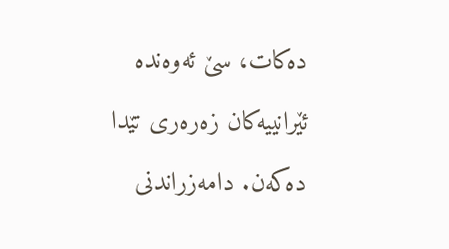ده‌كات، سێ ئه‌وه‌نده‌ ئێرانییه‌كان زه‌ره‌ری تێدا ده‌كه‌ن. دامه‌زراندنی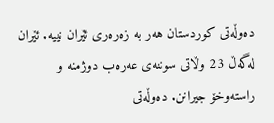ده‌وڵه‌تی كوردستان هه‌ر به‌ زه‌ره‌ری ئێران نییه‌. ئێران له‌گه‌ڵ 23 وڵاتی سوننه‌ی عه‌ره‌ب دوژمنه‌ و راسته‌وخۆ جیرانن. ده‌وڵه‌تی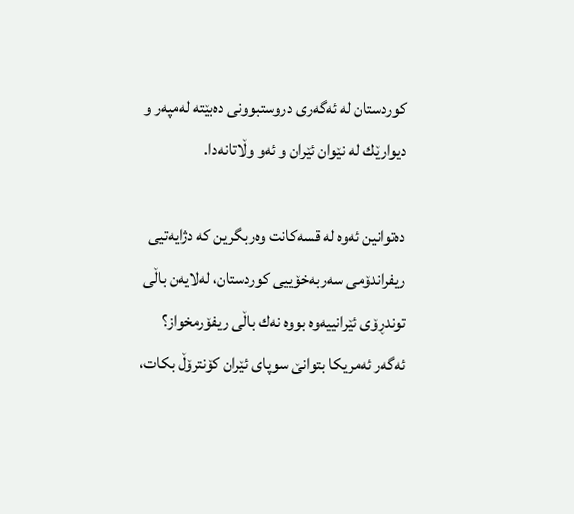كوردستان له‌ ئه‌گه‌ری دروستبوونی ده‌بێته‌ له‌مپه‌ر و دیوارێك له‌ نێوان ئێران و ئه‌و وڵاتانه‌دا.

ده‌توانین ئه‌وه‌ له‌ قسه‌كانت وه‌ربگرین كه‌ دژایه‌تیی ریفراندۆمی سه‌ربه‌خۆییی كوردستان، له‌لایه‌ن باڵی توندڕۆی ئێرانییه‌وه‌ بووه‌ نه‌ك باڵی ریفۆرمخواز؟
ئه‌گه‌ر ئه‌مریكا بتوانێ سوپای ئێران كۆنترۆڵ بكات،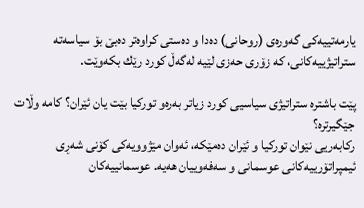یارمه‌تییه‌كی گه‌وره‌ی (روحانی) ده‌دا و ده‌ستی كراوه‌تر ده‌بێ بۆ سیاسه‌ته‌ ستراتیژییه‌كانی، كه‌ زۆری حه‌زی لێیه‌ له‌گه‌ڵ كورد رێك بكه‌وێت.

پێت باشتره‌ ستراتیژی سیاسیی كورد زیاتر به‌ره‌و توركیا بێت یان ئێران؟ كامه‌ وڵات جێگیرتره‌؟
ركابه‌ریی نێوان توركیا و ئێران ده‌مێكه‌، ئه‌وان مێژوویه‌كی كۆنی شه‌ڕی ئیمپراتۆرییه‌كانی عوسمانی و سه‌فه‌وییان هه‌یه‌. عوسمانییه‌كان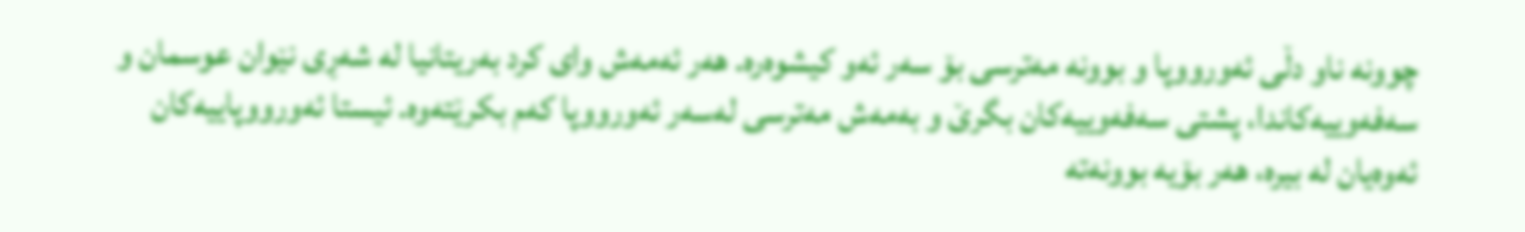چوونه‌ ناو دڵی ئه‌ورووپا و بوونه‌ مه‌ترسی بۆ سه‌ر ئه‌و كیشوه‌ره‌. هه‌ر ئه‌مه‌ش وای كرد به‌ریتانیا له‌ شه‌ڕی نێوان عوسمان و سه‌فه‌وییه‌كاندا، پشتی سه‌فه‌وییه‌كان بگرێ و به‌مه‌ش مه‌ترسی له‌سه‌ر ئه‌ورووپا كه‌م بكرێته‌وه‌. ئیستا ئه‌ورووپاییه‌كان ئه‌وه‌یان له‌ بیره‌، هه‌ر بۆیه‌ بوونه‌ته‌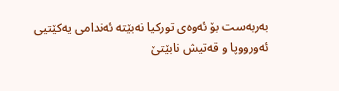به‌ربه‌ست بۆ ئه‌وه‌ی توركیا نه‌بێته‌ ئه‌ندامی یه‌كێتیی ئه‌ورووپا و قه‌تیش نابێتێ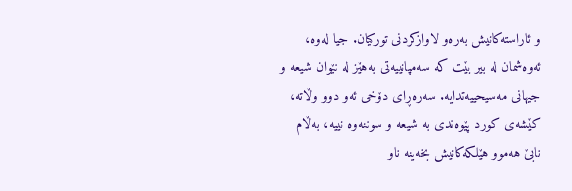و ئاراسته‌كانیش به‌ره‌و لاوازكردنی توركیان. جیا له‌وه‌، ئه‌وه‌شمان له‌ بیر بێت كه‌ سه‌مپانییه‌تی به‌هێز له‌ نێوان شیعه‌ و جیهانی مه‌سیحییه‌تدایه‌. سه‌ره‌ڕای دۆخی ئه‌و دوو وڵاته‌، كێشه‌ی كورد پێوه‌ندی به‌ شیعه‌ و سوننه‌وه‌ نییه‌، به‌ڵام نابێ هه‌موو هێلكه‌كانیش بخه‌ینه‌ ناو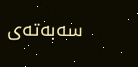سه‌به‌ته‌ی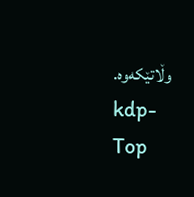وڵاتێكه‌وه‌.
kdp-
Top